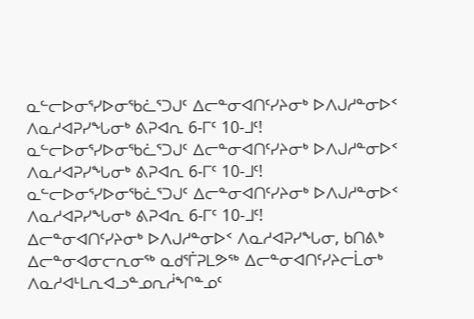ᓇᓪᓕᐅᓂᕐᓯᐅᓂᖃᓛᕐᑐᒍᑦ ᐃᓕᓐᓂᐊᑎᑦᓯᔨᓂᒃ ᐅᐱᒍᓱᓐᓂᐅᑉ ᐱᓇᓱᐊᕈᓯᖓᓂᒃ ᕕᕈᐊᕆ 6-ᒥᑦ 10-ᒧᑦ!
ᓇᓪᓕᐅᓂᕐᓯᐅᓂᖃᓛᕐᑐᒍᑦ ᐃᓕᓐᓂᐊᑎᑦᓯᔨᓂᒃ ᐅᐱᒍᓱᓐᓂᐅᑉ ᐱᓇᓱᐊᕈᓯᖓᓂᒃ ᕕᕈᐊᕆ 6-ᒥᑦ 10-ᒧᑦ!
ᓇᓪᓕᐅᓂᕐᓯᐅᓂᖃᓛᕐᑐᒍᑦ ᐃᓕᓐᓂᐊᑎᑦᓯᔨᓂᒃ ᐅᐱᒍᓱᓐᓂᐅᑉ ᐱᓇᓱᐊᕈᓯᖓᓂᒃ ᕕᕈᐊᕆ 6-ᒥᑦ 10-ᒧᑦ!
ᐃᓕᓐᓂᐊᑎᑦᓯᔨᓂᒃ ᐅᐱᒍᓱᓐᓂᐅᑉ ᐱᓇᓱᐊᕈᓯᖓᓂ, ᑲᑎᕕᒃ ᐃᓕᓐᓂᐊᓂᓕᕆᓂᖅ ᓇᑯᕐᒦᕈᒪᕗᖅ ᐃᓕᓐᓂᐊᑎᑦᓯᔨᓕᒫᓂᒃ ᐱᓇᓱᐊᒻᒪᕆᐊᓗᓐᓄᕆᓲᖏᓐᓄᑦ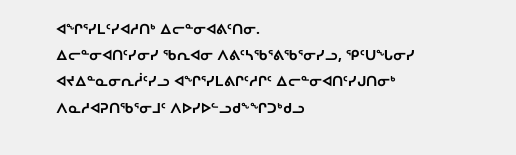ᐊᖏᕐᓯᒪᑦᓯᐊᓱᑎᒃ ᐃᓕᓐᓂᐊᕕᑦᑎᓂ.
ᐃᓕᓐᓂᐊᑎᑦᓯᓂᓯ ᖃᕆᐊᓂ ᐱᕕᑦᓴᖃᕐᕕᖃᕐᓂᓯᓗ, ᕿᑦᑌᖓᓂᓯ ᐊᔪᐃᓐᓇᓂᕆᓲᑦᓯᓗ ᐊᖏᕐᓯᒪᕕᒋᑦᓱᒋᑦ ᐃᓕᓐᓂᐊᑎᑦᓯᒍᑎᓂᒃ ᐱᓇᓱᐊᕈᑎᖃᕐᓂᒧᑦ ᐱᐅᓯᐅᓪᓗᑯᖕᖏᑐᒃᑯᓗ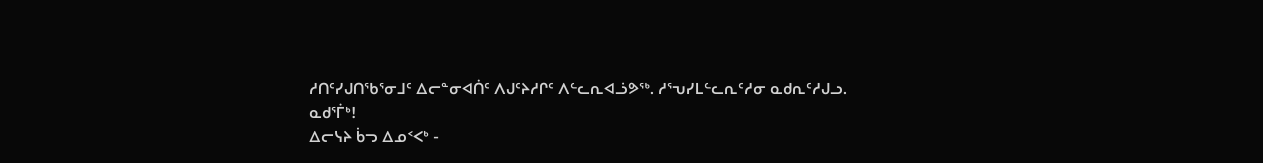ᓱᑎᑦᓯᒍᑎᖃᕐᓂᒧᑦ ᐃᓕᓐᓂᐊᑏᑦ ᐱᒍᑦᔨᓱᒋᑦ ᐱᓪᓚᕆᐊᓘᕗᖅ. ᓱᕐᕃᓯᒪᓪᓚᕆᑦᓱᓂ ᓇᑯᕆᑦᓱᒍᓗ.
ᓇᑯᕐᒦᒃ!
ᐃᓕᓭᔨ ᑳᓓ ᐃᓄᑉᐸᒃ -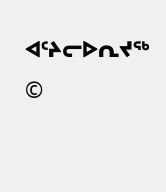ᐊᑦᔨᓕᐅᕆᔪᖅ ©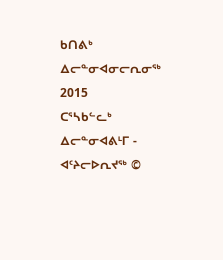ᑲᑎᕕᒃ ᐃᓕᓐᓂᐊᓂᓕᕆᓂᖅ 2015
ᑕᕐᓴᑲᓪᓚᒃ ᐃᓕᓐᓂᐊᕕᒻᒥ - ᐊᑦᔨᓕᐅᕆᔪᖅ ©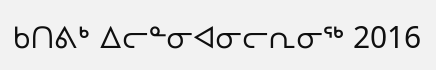ᑲᑎᕕᒃ ᐃᓕᓐᓂᐊᓂᓕᕆᓂᖅ 2016